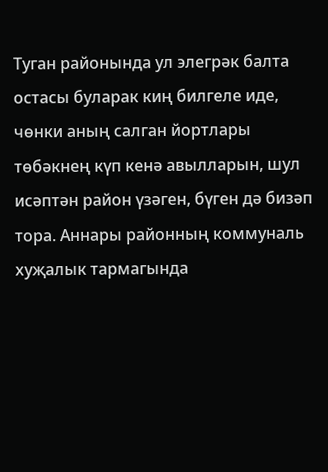Туган районында ул элегрәк балта остасы буларак киң билгеле иде, чөнки аның салган йортлары төбәкнең күп кенә авылларын, шул исәптән район үзәген, бүген дә бизәп тора. Аннары районның коммуналь хуҗалык тармагында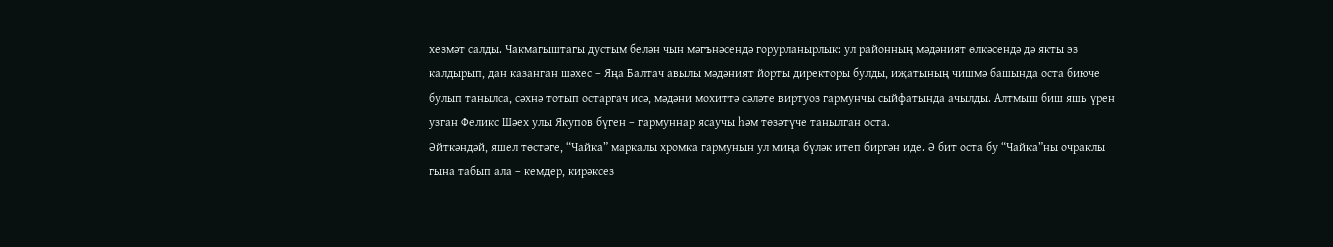хезмәт салды. Чакмагыштагы дустым белән чын мәгънәсендә горурланырлык: ул районның мәдәният өлкәсендә дә якты эз калдырып, дан казанган шәхес – Яңа Балтач авылы мәдәният йорты директоры булды, иҗатының чишмә башында оста биюче булып танылса, сәхнә тотып остаргач исә, мәдәни мохиттә сәләте виртуоз гармунчы сыйфатында ачылды. Алтмыш биш яшь үрен узган Феликс Шәех улы Якупов бүген – гармуннар ясаучы һәм төзәтүче танылган оста.
Әйткәндәй, яшел төстәге, “Чайка” маркалы хромка гармунын ул миңа бүләк итеп биргән иде. Ә бит оста бу “Чайка”ны очраклы гына табып ала – кемдер, кирәксез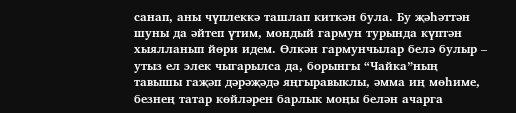санап, аны чүплеккә ташлап киткән була. Бу җәһәттән шуны да әйтеп үтим, мондый гармун турында күптән хыялланып йөри идем. Өлкән гармунчылар белә булыр – утыз ел элек чыгарылса да, борынгы “Чайка”ның тавышы гаҗәп дәрәҗәдә яңгыравыклы, әмма иң мөһиме, безнең татар көйләрен барлык моңы белән ачарга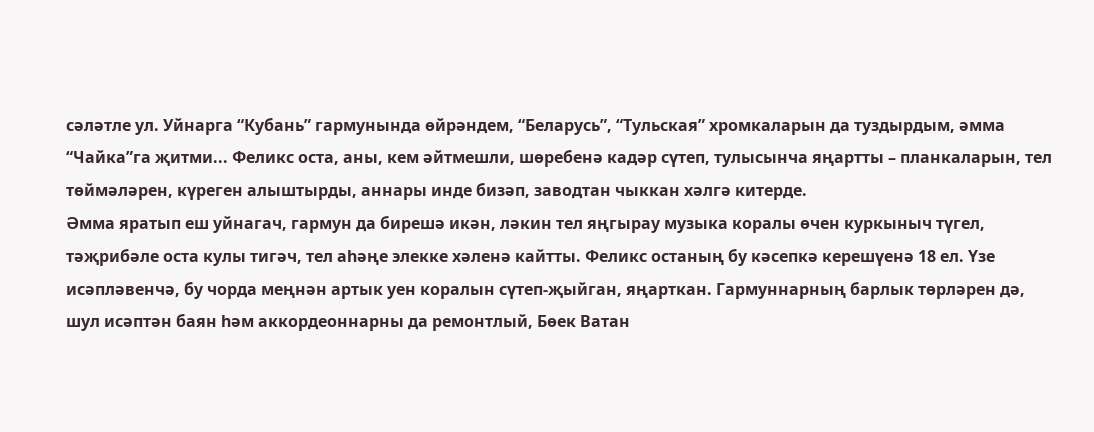сәләтле ул. Уйнарга “Кубань” гармунында өйрәндем, “Беларусь”, “Тульская” хромкаларын да туздырдым, әмма “Чайка”га җитми... Феликс оста, аны, кем әйтмешли, шөребенә кадәр сүтеп, тулысынча яңартты – планкаларын, тел төймәләрен, күреген алыштырды, аннары инде бизәп, заводтан чыккан хәлгә китерде.
Әмма яратып еш уйнагач, гармун да бирешә икән, ләкин тел яңгырау музыка коралы өчен куркыныч түгел, тәҗрибәле оста кулы тигәч, тел аһәңе элекке хәленә кайтты. Феликс останың бу кәсепкә керешүенә 18 ел. Үзе исәпләвенчә, бу чорда меңнән артык уен коралын сүтеп-җыйган, яңарткан. Гармуннарның барлык төрләрен дә, шул исәптән баян һәм аккордеоннарны да ремонтлый, Бөек Ватан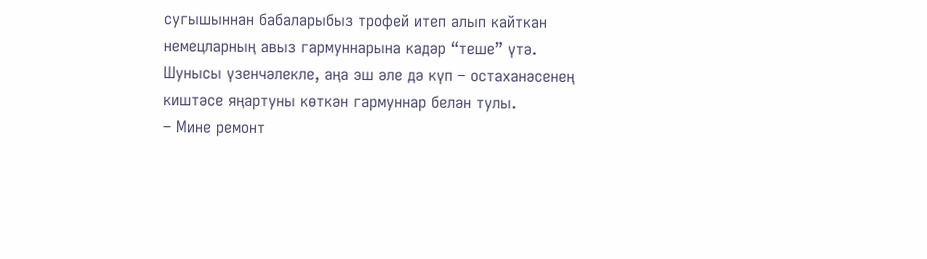сугышыннан бабаларыбыз трофей итеп алып кайткан немецларның авыз гармуннарына кадәр “теше” үтә. Шунысы үзенчәлекле, аңа эш әле дә күп – остаханәсенең киштәсе яңартуны көткән гармуннар белән тулы.
– Мине ремонт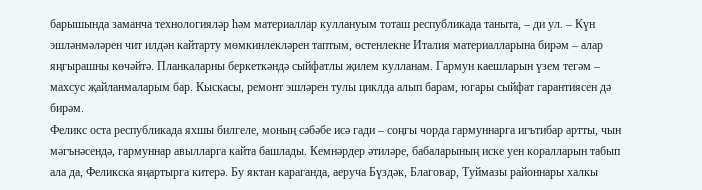барышында заманча технологияләр һәм материаллар куллануым тоташ республикада таныта, – ди ул. – Күн эшләнмәләрен чит илдән кайтарту мөмкинлекләрен таптым, өстенлекне Италия материалларына бирәм – алар яңгырашны көчәйтә. Планкаларны беркеткәндә сыйфатлы җилем кулланам. Гармун каешларын үзем тегәм – махсус җайланмаларым бар. Кыскасы, ремонт эшләрен тулы циклда алып барам, югары сыйфат гарантиясен дә бирәм.
Феликс оста республикада яхшы билгеле, моның сәбәбе исә гади – соңгы чорда гармуннарга игътибар артты, чын мәгънәсендә, гармуннар авылларга кайта башлады. Кемнәрдер әтиләре, бабаларының иске уен коралларын табып ала да, Феликска яңартырга китерә. Бу яктан караганда, аеруча Бүздәк, Благовар, Туймазы районнары халкы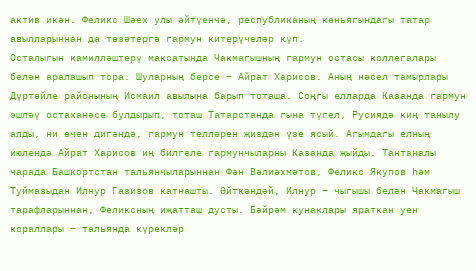актив икән. Феликс Шәех улы әйтүенчә, республиканың көньягындагы татар авылларыннан да төзәтергә гармун китерүчеләр күп.
Осталыгын камилләштерү максатында Чакмагышның гармун остасы коллегалары белән аралашып тора. Шуларның берсе – Айрат Харисов. Аның нәсел тамырлары Дүртөйле районының Исмаил авылына барып тоташа. Соңгы елларда Казанда гармун эшләү остаханәсе булдырып, тоташ Татарстанда гына түгел, Русиядә киң танылу алды, ни өчен дигәндә, гармун телләрен җиздән үзе ясый. Агымдагы елның июлендә Айрат Харисов иң билгеле гармунчыларны Казанда җыйды. Тантаналы чарада Башкортстан тальянчыларыннан Фән Вәлиәхмәтов, Феликс Якупов һәм Туймазыдан Илнур Газизов катнашты. Әйткәндәй, Илнур – чыгышы белән Чакмагыш тарафларыннан, Феликсның иҗатташ дусты. Бәйрәм кунаклары яраткан уен кораллары – тальянда күрекләр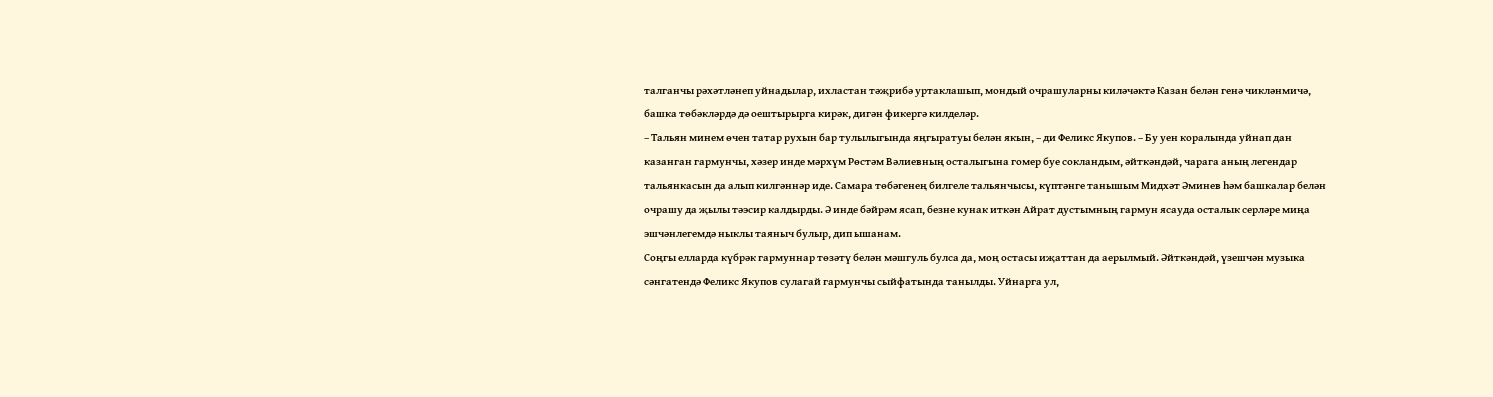талганчы рәхәтләнеп уйнадылар, ихластан тәҗрибә уртаклашып, мондый очрашуларны киләчәктә Казан белән генә чикләнмичә, башка төбәкләрдә дә оештырырга кирәк, дигән фикергә килделәр.
– Тальян минем өчен татар рухын бар тулылыгында яңгыратуы белән якын, – ди Феликс Якупов. – Бу уен коралында уйнап дан казанган гармунчы, хәзер инде мәрхүм Рөстәм Вәлиевның осталыгына гомер буе сокландым, әйткәндәй, чарага аның легендар тальянкасын да алып килгәннәр иде. Самара төбәгенең билгеле тальянчысы, күптәнге танышым Мидхәт Әминев һәм башкалар белән очрашу да җылы тәэсир калдырды. Ә инде бәйрәм ясап, безне кунак иткән Айрат дустымның гармун ясауда осталык серләре миңа эшчәнлегемдә ныклы таяныч булыр, дип ышанам.
Соңгы елларда күбрәк гармуннар төзәтү белән мәшгуль булса да, моң остасы иҗаттан да аерылмый. Әйткәндәй, үзешчән музыка сәнгатендә Феликс Якупов сулагай гармунчы сыйфатында танылды. Уйнарга ул,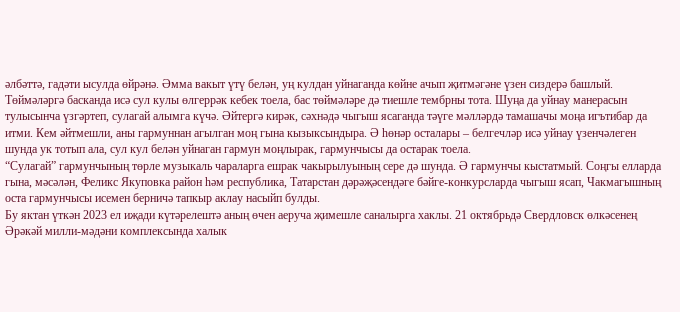әлбәттә, гадәти ысулда өйрәнә. Әмма вакыт үтү белән, уң кулдан уйнаганда көйне ачып җитмәгәне үзен сиздерә башлый. Төймәләргә басканда исә сул кулы өлгеррәк кебек тоела, бас төймәләре дә тиешле тембрны тота. Шуңа да уйнау манерасын тулысынча үзгәртеп, сулагай алымга күчә. Әйтергә кирәк, сәхнәдә чыгыш ясаганда тәүге мәлләрдә тамашачы моңа игътибар да итми. Кем әйтмешли, аны гармуннан агылган моң гына кызыксындыра. Ә һөнәр осталары – белгечләр исә уйнау үзенчәлеген шунда ук тотып ала, сул кул белән уйнаган гармун моңлырак, гармунчысы да остарак тоела.
“Сулагай” гармунчының төрле музыкаль чараларга ешрак чакырылуының сере дә шунда. Ә гармунчы кыстатмый. Соңгы елларда гына, мәсәлән, Феликс Якуповка район һәм республика, Татарстан дәрәҗәсендәге бәйге-конкурсларда чыгыш ясап, Чакмагышның оста гармунчысы исемен берничә тапкыр аклау насыйп булды.
Бу яктан үткән 2023 ел иҗади күтәрелештә аның өчен аеруча җимешле саналырга хаклы. 21 октябрьдә Свердловск өлкәсенең Әрәкәй милли-мәдәни комплексында халык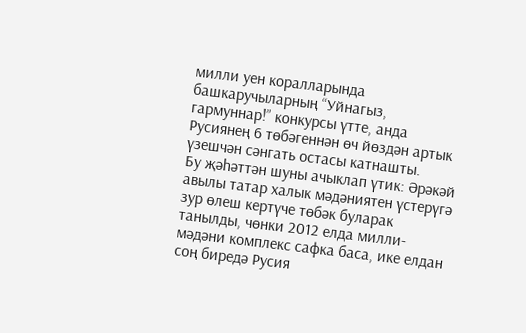милли уен коралларында башкаручыларның “Уйнагыз, гармуннар!” конкурсы үтте, анда Русиянең 6 төбәгеннән өч йөздән артык үзешчән сәнгать остасы катнашты.
Бу җәһәттән шуны ачыклап үтик: Әрәкәй авылы татар халык мәдәниятен үстерүгә зур өлеш кертүче төбәк буларак танылды, чөнки 2012 елда милли-мәдәни комплекс сафка баса, ике елдан соң биредә Русия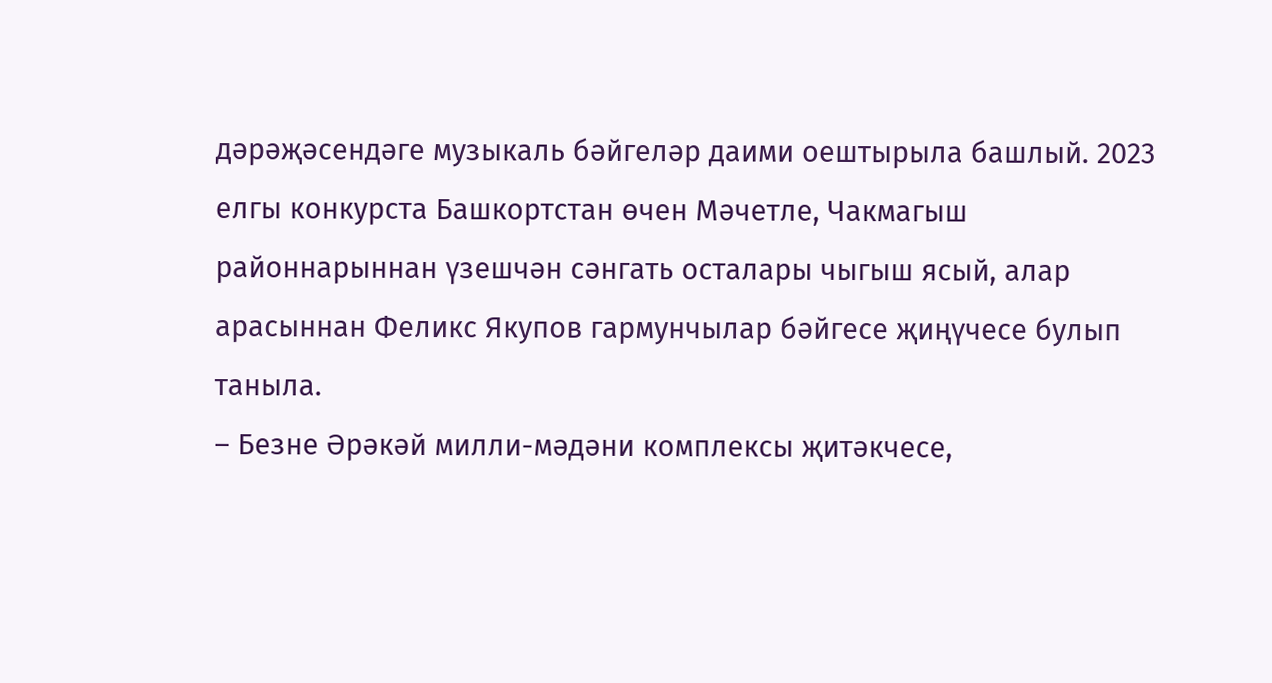дәрәҗәсендәге музыкаль бәйгеләр даими оештырыла башлый. 2023 елгы конкурста Башкортстан өчен Мәчетле, Чакмагыш районнарыннан үзешчән сәнгать осталары чыгыш ясый, алар арасыннан Феликс Якупов гармунчылар бәйгесе җиңүчесе булып таныла.
– Безне Әрәкәй милли-мәдәни комплексы җитәкчесе,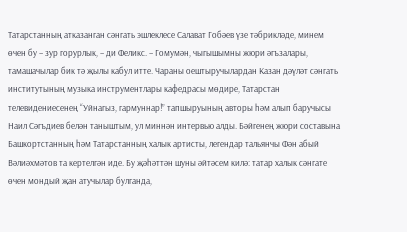Татарстанның атказанган сәнгать эшлеклесе Салават Гобәев үзе тәбрикләде, минем өчен бу – зур горурлык, – ди Феликс. – Гомумән, чыгышымны жюри әгъзалары, тамашачылар бик тә җылы кабул итте. Чараны оештыручылардан Казан дәүләт сәнгать институтының музыка инструментлары кафедрасы мөдире, Татарстан телевидениесенең “Уйнагыз, гармуннар!” тапшыруының авторы һәм алып баручысы Наил Сәгъдиев белән таныштым, ул миннән интервью алды. Бәйгенең жюри составына Башкортстанның һәм Татарстанның халык артисты, легендар тальянчы Фән абый Вәлиәхмәтов та кертелгән иде. Бу җәһәттән шуны әйтәсем килә: татар халык сәнгате өчен мондый җан атучылар булганда,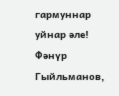гармуннар уйнар әле!
Фәнүр Гыйльманов,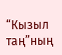“Кызыл таң”ның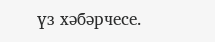үз хәбәрчесе.